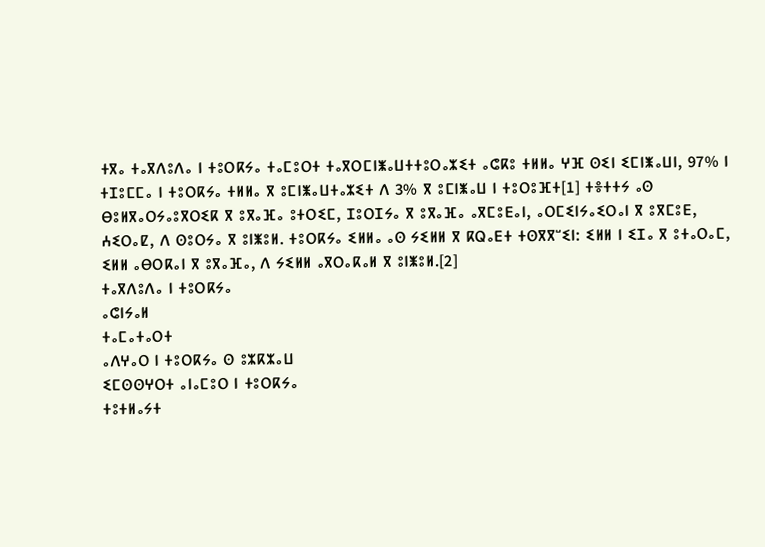ⵜⴳⴰ ⵜⴰⴳⴷⵓⴷⴰ ⵏ ⵜⵓⵔⴽⵢⴰ ⵜⴰⵎⵓⵔⵜ ⵜⴰⴳⵔⵎⵏⵥⴰⵡⵜⵜⵓⵔⴰⵣⵉⵜ ⴰⵛⴽⵓ ⵜⵍⵍⴰ ⵖⴼ ⵙⵉⵏ ⵉⵎⵏⵥⴰⵡⵏ, 97% ⵏ ⵜⵊⵓⵎⵎⴰ ⵏ ⵜⵓⵔⴽⵢⴰ ⵜⵍⵍⴰ ⴳ ⵓⵎⵏⵥⴰⵡⵜⴰⵣⵉⵜ ⴷ 3% ⴳ ⵓⵎⵏⵥⴰⵡ ⵏ ⵜⵓⵔⵓⴼⵜ[1] ⵜⴻⵜⵜⵢ ⴰⵙ ⴱⵓⵍⴳⴰⵔⵢⴰⵓⴳⵔⵉⴽ ⴳ ⵓⴳⴰⴼⴰ ⵓⵜⵔⵉⵎ, ⵊⵓⵔⵊⵢⴰ ⴳ ⵓⴳⴰⴼⴰ ⴰⴳⵎⵓⴹⴰⵏ, ⴰⵔⵎⵉⵏⵢⴰⵉⵔⴰⵏ ⴳ ⵓⴳⵎⵓⴹ, ⵄⵉⵔⴰⵇ, ⴷ ⵙⵓⵔⵢⴰ ⴳ ⵓⵏⵥⵓⵍ. ⵜⵓⵔⴽⵢⴰ ⵉⵍⵍⴰ ⴰⵙ ⵢⵉⵍⵍ ⴳ ⴽⵕⴰⴹⵜ ⵜⵙⴳⴳⵯⵉⵏ: ⵉⵍⵍ ⵏ ⵉⵊⴰ ⴳ ⵓⵜⴰⵔⴰⵎ, ⵉⵍⵍ ⴰⴱⵔⴽⴰⵏ ⴳ ⵓⴳⴰⴼⴰ, ⴷ ⵢⵉⵍⵍ ⴰⴳⵔⴰⴽⴰⵍ ⴳ ⵓⵏⵥⵓⵍ.[2]
ⵜⴰⴳⴷⵓⴷⴰ ⵏ ⵜⵓⵔⴽⵢⴰ
ⴰⵛⵏⵢⴰⵍ
ⵜⴰⵎⴰⵜⴰⵔⵜ
ⴰⴷⵖⴰⵔ ⵏ ⵜⵓⵔⴽⵢⴰ ⵙ ⵓⵣⴽⵣⴰⵡ
ⵉⵎⵙⵙⵖⵔⵜ ⴰⵏⴰⵎⵓⵔ ⵏ ⵜⵓⵔⴽⵢⴰ
ⵜⵓⵜⵍⴰⵢⵜ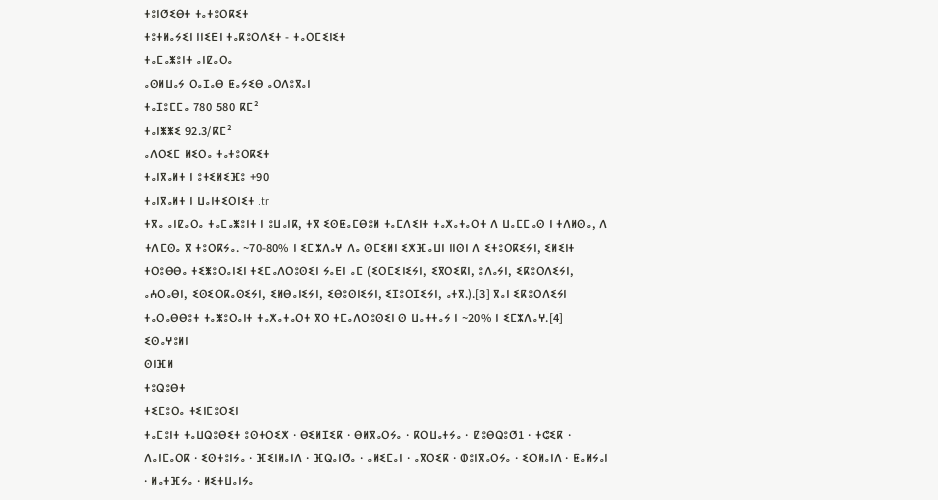ⵜⵓⵏⵚⵉⴱⵜ ⵜⴰⵜⵓⵔⴽⵉⵜ
ⵜⵓⵜⵍⴰⵢⵉⵏ ⵏⵏⵉⴹⵏ ⵜⴰⴽⵓⵔⴷⵉⵜ - ⵜⴰⵔⵎⵉⵏⵉⵜ
ⵜⴰⵎⴰⵥⵓⵏⵜ ⴰⵏⵇⴰⵔⴰ
ⴰⵙⵍⵡⴰⵢ ⵔⴰⵊⴰⴱ ⵟⴰⵢⵉⴱ ⴰⵔⴷⵓⴳⴰⵏ
ⵜⴰⵊⵓⵎⵎⴰ 780 580 ⴽⵎ²
ⵜⴰⵏⵥⵥⵉ 92.3/ⴽⵎ²
ⴰⴷⵔⵉⵎ ⵍⵉⵔⴰ ⵜⴰⵜⵓⵔⴽⵉⵜ
ⵜⴰⵏⴳⴰⵍⵜ ⵏ ⵓⵜⵉⵍⵉⴼⵓ +90
ⵜⴰⵏⴳⴰⵍⵜ ⵏ ⵡⴰⵏⵜⵉⵔⵏⵉⵜ .tr
ⵜⴳⴰ ⴰⵏⵇⴰⵔⴰ ⵜⴰⵎⴰⵥⵓⵏⵜ ⵏ ⵓⵡⴰⵏⴽ, ⵜⴳ ⵉⵙⵟⴰⵎⴱⵓⵍ ⵜⴰⵎⴷⵉⵏⵜ ⵜⴰⵅⴰⵜⴰⵔⵜ ⴷ ⵡⴰⵎⵎⴰⵙ ⵏ ⵜⴷⵍⵙⴰ, ⴷ ⵜⴷⵎⵙⴰ ⴳ ⵜⵓⵔⴽⵢⴰ. ~70-80% ⵏ ⵉⵎⵣⴷⴰⵖ ⴷⴰ ⵙⵎⵉⵍⵏ ⵉⵅⴼⴰⵡⵏ ⵏⵏⵙⵏ ⴷ ⵉⵜⵓⵔⴽⵉⵢⵏ, ⵉⵍⵉⵏⵜ ⵜⵔⵓⴱⴱⴰ ⵜⵉⵥⵓⵔⴰⵏⵉⵏ ⵜⵉⵎⴰⴷⵔⵓⵙⵉⵏ ⵢⴰⴹⵏ ⴰⵎ (ⵉⵔⵎⵉⵏⵉⵢⵏ, ⵉⴳⵔⵉⴽⵏ, ⵓⴷⴰⵢⵏ, ⵉⴽⵓⵔⴷⵉⵢⵏ, ⴰⵄⵔⴰⴱⵏ, ⵉⵙⵉⵔⴽⴰⵙⵉⵢⵏ, ⵉⵍⴱⴰⵏⵉⵢⵏ, ⵉⴱⵓⵙⵏⵉⵢⵏ, ⵉⵊⵓⵔⵊⵉⵢⵏ, ⴰⵜⴳ.).[3] ⴳⴰⵏ ⵉⴽⵓⵔⴷⵉⵢⵏ ⵜⴰⵔⴰⴱⴱⵓⵜ ⵜⴰⵥⵓⵔⴰⵏⵜ ⵜⴰⵅⴰⵜⴰⵔⵜ ⴳⵔ ⵜⵎⴰⴷⵔⵓⵙⵉⵏ ⵙ ⵡⴰⵜⵜⴰⵢ ⵏ ~20% ⵏ ⵉⵎⵣⴷⴰⵖ.[4]
ⵉⵙⴰⵖⵓⵍⵏ
ⵙⵏⴼⵍ
ⵜⵓⵕⵓⴱⵜ
ⵜⵉⵎⵓⵔⴰ ⵜⵉⵏⵎⵓⵔⵉⵏ
ⵜⴰⵎⵓⵏⵜ ⵜⴰⵡⵕⵓⴱⵉⵜ ⵓⵙⵜⵔⵉⵅ · ⴱⵉⵍⵊⵉⴽ · ⴱⵍⴳⴰⵔⵢⴰ · ⴽⵔⵡⴰⵜⵢⴰ · ⵇⵓⴱⵕⵓⵚ1 · ⵜⵛⵉⴽ · ⴷⴰⵏⵎⴰⵔⴽ · ⵉⵙⵜⵓⵏⵢⴰ · ⴼⵉⵏⵍⴰⵏⴷ · ⴼⵕⴰⵏⵚⴰ · ⴰⵍⵉⵎⴰⵏ · ⴰⴳⵔⵉⴽ · ⵀⵓⵏⴳⴰⵔⵢⴰ · ⵉⵔⵍⴰⵏⴷ · ⵟⴰⵍⵢⴰⵏ · ⵍⴰⵜⴼⵢⴰ · ⵍⵉⵜⵡⴰⵏⵢⴰ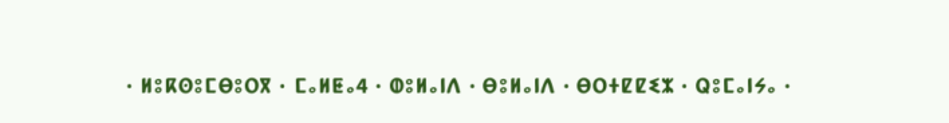· ⵍⵓⴽⵙⵓⵎⴱⵓⵔⴳ · ⵎⴰⵍⵟⴰ4 · ⵀⵓⵍⴰⵏⴷ · ⴱⵓⵍⴰⵏⴷ · ⴱⵔⵜⵇⵇⵉⵣ · ⵕⵓⵎⴰⵏⵢⴰ ·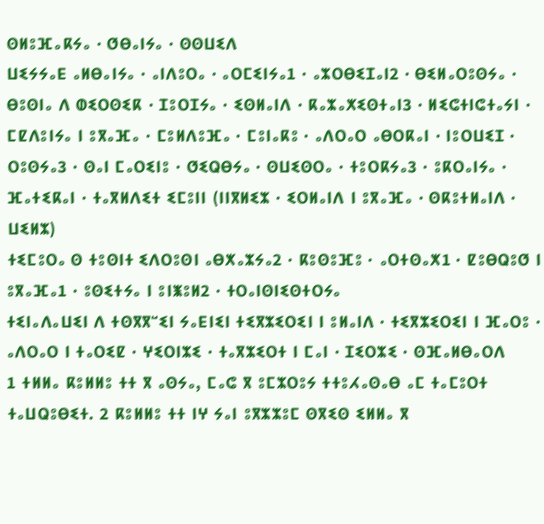ⵙⵍⵓⴼⴰⴽⵢⴰ · ⵚⴱⴰⵏⵢⴰ · ⵙⵙⵡⵉⴷ
ⵡⵉⵢⵢⴰⴹ ⴰⵍⴱⴰⵏⵢⴰ · ⴰⵏⴷⵓⵔⴰ · ⴰⵔⵎⵉⵏⵢⴰ1 · ⴰⵣⵔⴱⵉⵊⴰⵏ2 · ⴱⵉⵍⴰⵔⵓⵙⵢⴰ · ⴱⵓⵙⵏⴰ ⴷ ⵀⵉⵔⵙⵉⴽ · ⵊⵓⵔⵊⵢⴰ · ⵉⵙⵍⴰⵏⴷ · ⴽⴰⵣⴰⵅⵉⵙⵜⴰⵏ3 · ⵍⵉⵛⵜⵏⵛⵜⴰⵢⵏ · ⵎⵇⴷⵓⵏⵢⴰ ⵏ ⵓⴳⴰⴼⴰ · ⵎⵓⵍⴷⵓⴼⴰ · ⵎⵓⵏⴰⴽⵓ · ⴰⴷⵔⴰⵔ ⴰⴱⵔⴽⴰⵏ · ⵏⵓⵔⵡⵉⵊ · ⵔⵓⵙⵢⴰ3 · ⵙⴰⵏ ⵎⴰⵔⵉⵏⵓ · ⵚⵉⵕⴱⵢⴰ · ⵙⵡⵉⵙⵔⴰ · ⵜⵓⵔⴽⵢⴰ3 · ⵓⴽⵔⴰⵏⵢⴰ · ⴼⴰⵜⵉⴽⴰⵏ · ⵜⴰⴳⵍⴷⵉⵜ ⵉⵎⵓⵏⵏ (ⵏⵏⴳⵍⵉⵣ · ⵉⵔⵍⴰⵏⴷ ⵏ ⵓⴳⴰⴼⴰ · ⵙⴽⵓⵜⵍⴰⵏⴷ · ⵡⵉⵍⵣ)
ⵜⵉⵎⵓⵔⴰ ⵙ ⵜⵓⵙⵏⵜ ⵉⴷⵔⵓⵙⵏ ⴰⴱⵅⴰⵣⵢⴰ2 · ⴽⵓⵙⵓⴼⵓ · ⴰⵔⵜⵙⴰⵅ1 · ⵇⵓⴱⵕⵓⵚ ⵏ ⵓⴳⴰⴼⴰ1 · ⵓⵙⵉⵜⵢⴰ ⵏ ⵓⵏⵥⵓⵍ2 · ⵜⵔⴰⵏⵙⵏⵉⵙⵜⵔⵢⴰ
ⵜⵉⵏⴰⴷⴰⵡⵉⵏ ⴷ ⵜⵙⴳⴳⵯⵉⵏ ⵢⴰⴹⵏⵉⵏ ⵜⵉⴳⵣⵉⵔⵉⵏ ⵏ ⵓⵍⴰⵏⴷ · ⵜⵉⴳⵣⵉⵔⵉⵏ ⵏ ⴼⴰⵔⵓ · ⴰⴷⵔⴰⵔ ⵏ ⵜⴰⵔⵉⵇ · ⵖⵉⵔⵏⵣⵉ · ⵜⴰⴳⵣⵉⵔⵜ ⵏ ⵎⴰⵏ · ⵊⵉⵔⵣⵉ · ⵙⴼⴰⵍⴱⴰⵔⴷ
1 ⵜⵍⵍⴰ ⴽⵓⵍⵍⵓ ⵜⵜ ⴳ ⴰⵙⵢⴰ, ⵎⴰⵛ ⴳ ⵓⵎⵣⵔⵓⵢ ⵜⵜⵓⵃⴰⵙⴰⴱ ⴰⵎ ⵜⴰⵎⵓⵔⵜ ⵜⴰⵡⵕⵓⴱⵉⵜ. 2 ⴽⵓⵍⵍⵓ ⵜⵜ ⵏⵖ ⵢⴰⵏ ⵓⴳⵣⵣⵓⵎ ⵙⴳⵉⵙ ⵉⵍⵍⴰ ⴳ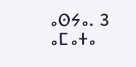ⴰⵙⵢⴰ. 3 ⴰⵎⴰⵜⴰ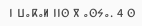ⵏ ⵡⴰⴽⴰⵍ ⵏⵏⵙ ⴳ ⴰⵙⵢⴰ. 4 ⵙ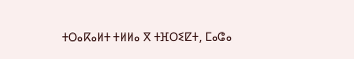ⵜⵔⴰⴽⴰⵍⵜ ⵜⵍⵍⴰ ⴳ ⵜⴼⵔⵉⵇⵜ, ⵎⴰⵛⴰ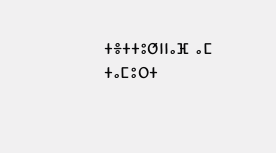ⵜⴻⵜⵜⵓⵚⵏⵏⴰⴼ ⴰⵎ ⵜⴰⵎⵓⵔⵜ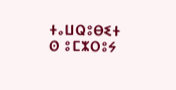ⵜⴰⵡⵕⵓⴱⵉⵜ ⵙ ⵓⵎⵣⵔⵓⵢ